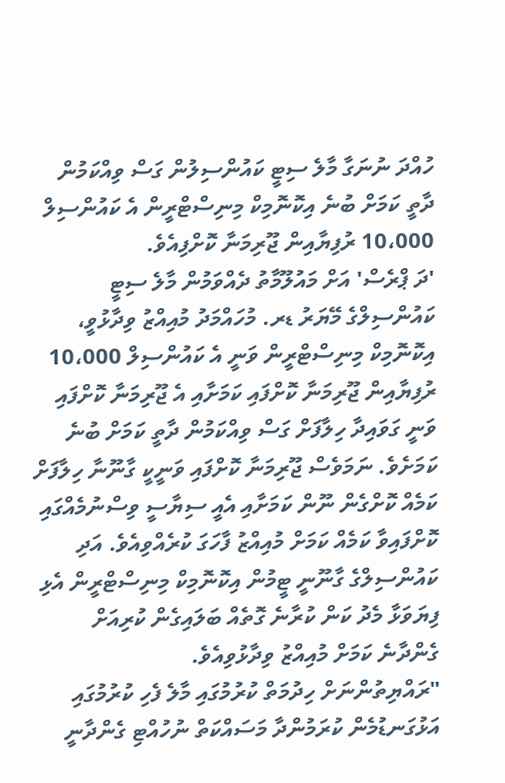ހުއްދަ ނުނަގާ މާލެ ސިޓީ ކައުންސިލުން ގަސް ވިއްކަމުން ދާތީ ކަމަށް ބުނެ އިކޮނޮމިކް މިނިސްޓްރީން އެ ކައުންސިލް 10،000 ރުފިޔާއިން ޖޫރިމަނާ ކޮށްފިއެވެ.
'ދަ ޕްރެސް' އަށް މައުލޫމާތު ދެއްވަމުން މާލެ ސިޓީ ކައުންސިލްގެ މޭޔަރު ޑރ. މުހައްމަދު މުއިއްޒު ވިދާޅުވީ، އިކޮނޮމިކް މިނިސްޓްރީން ވަނީ އެ ކައުންސިލް 10،000 ރުފިޔާއިން ޖޫރިމަނާ ކޮށްފައި ކަމަށާއި އެ ޖޫރިމަނާ ކޮށްފައި ވަނީ ގަވައިދާ ހިލާފަށް ގަސް ވިއްކަމުން ދާތީ ކަމަށް ބުނެ ކަމަށެވެ. ނަމަވެސް ޖޫރިމަނާ ކޮށްފައި ވަނީކީ ގާނޫނާ ހިލާފަށް ކަމެއް ކޮށްގެން ނޫން ކަމަށާއި އެއީ ސިޔާސީ ވިސްނުމެއްގައި ކޮށްފައިވާ ކަމެއް ކަމަށް މުއިއްޒު ފާހަގަ ކުރެއްވިއެވެ. އަދި ކައުންސިލްގެ ގާނޫނީ ޓީމުން އިކޮނޮމިކް މިނިސްޓްރީން އެޅި ފިޔަވަޅާ މެދު ކަން ކުރާނެ ގޮތެއް ބަލައިގެން ކުރިއަށް ގެންދާނެ ކަމަށް މުއިއްޒު ވިދާޅުވިއެވެ.
"ރައްޔިތުންނަށް ހިދުމަތް ކުރުމުގައި މާލެ ފެހި ކުރުމުގައި އަޅުގަނޑުމެން ކުރަމުންދާ މަސައްކަތް ނުހުއްޓި ގެންދާނީ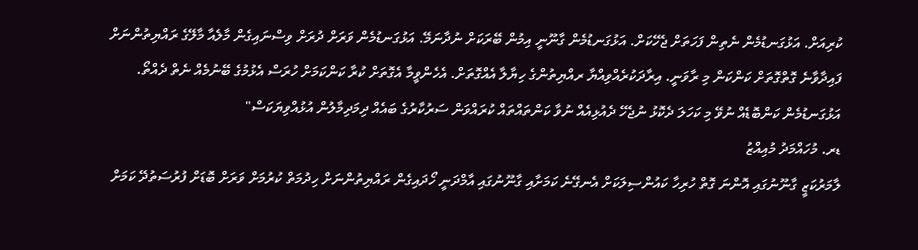ކުރިއަށް. އަޅުގަނޑުމެން ނެތިން ފަހަތަށް ޖެހޭކަށް. އަޅުގަނޑުމެން ގާނޫނީ އިމުން ބޭރަކަށް ނުދާނަމޭ. އަޅުގަނޑުމެން ވަރަށް ދުރަށް ވިސްނައިގެން މާލެއާ މާލޭގެ ރައްޔިތުންނަށް ފައިދާވާނެ ގޮތްގޮތަށް ކަންކަން މި ރާވަނީ. އިރާދަކުރެއްވިއްޔާ ރއްޔިތުންގެ ހިޔާލާ އެއްގޮތަށް. އެހެންވީމާ އެގޮތަށް ކުރާ ކަންކަމަށް ހުރަސް އެޅުމުގެ ބޭނުމެއް ނެތް ދެއްތޯ. އަޅުގަނޑުމެން ކަންބޮޑެއް ނުވޭ މި ކަހަލަ ދެކޮޅު ނުޖެހޭ ދެއުޅިއެއް ނުވާ ކަންތައްތައް ކުރައްވަން ސަރުކާރުގެ ބައެއް ދިމަދިމާލުން އުޅުއްވިޔަކަސް"
ޑރ. މުހައްމަދު މުއިއްޒު
ލާމަރުކަޒީ ގާނޫނުގައި އޮންނަ ގޮތް ހުރިހާ ކައުންސިލަކަށް އެނގޭނެ ކަމަށާއި ގާނޫނުގައި އާމްދަނީ ހޯދައިގެން ރައްޔިތުންނަށް ހިދުމަތް ކުރުމަށް ވަރަށް ބޮޑަށް ފުރުސަތުދޭ ކަމަށް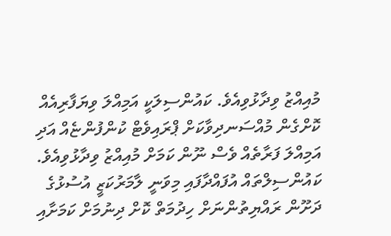މުއިއްޒު ވިދާޅުވިއެވެ. ކައުންސިލަކީ އަމިއްލަ ވިޔަފާރިއެއް ކޮށްގެން މުއްސަނދިވާކަށް ޕްރައިވެޓް ކުންފުންޏެއް އަދި އަމިއްލަ ފަރާތެއް ވެސް ނޫން ކަމަށް މުއިއްޒު ވިދާޅުވިއެވެ. ކައުންސިލްތައް އުފައްދާފައި މިވަނީ ލާމަރުކަޒީ އުސުޅުގެ ދަށޫން ރައްޔިތުންނަށް ހިދުމަތް ކޮށް ދިނުމަށް ކަމަށާއި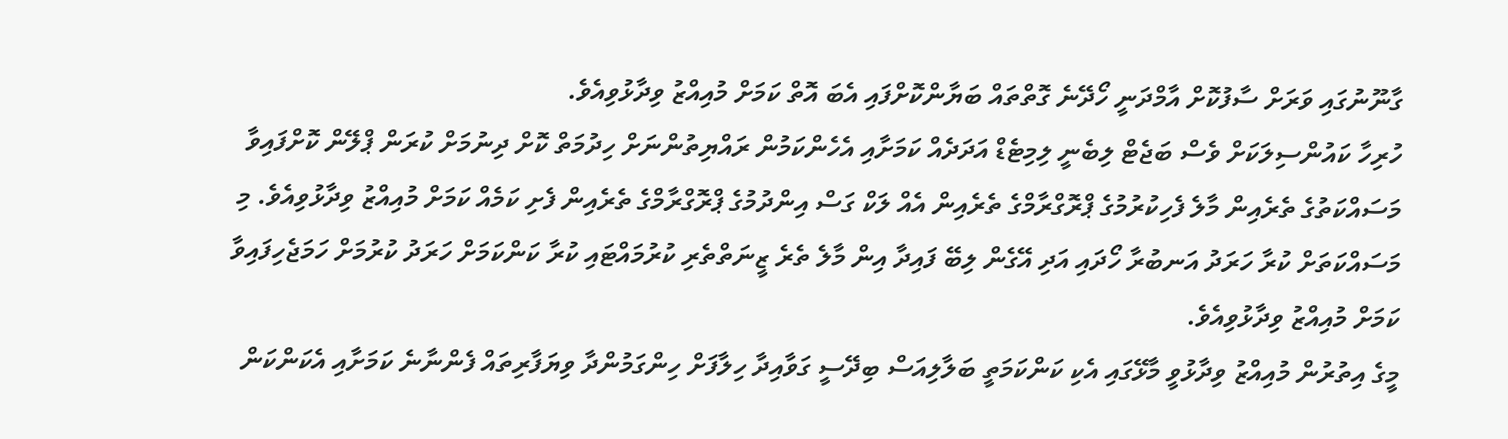ގާނޫނުގައި ވަރަށް ސާފުކޮށް އާމްދަނީ ހޯދޭނެ ގޮތްތައް ބަޔާންކޮށްފައި އެބަ އޮތް ކަމަށް މުއިއްޒު ވިދާޅުވިއެވެ.
ހުރިހާ ކައުންސިލަކަށް ވެސް ބަޖެޓް ލިބެނީ ލިމިޓެޑް އަދަދެއް ކަމަށާއި އެހެންކަމުން ރައްޔިތުންނަށް ހިދުމަތް ކޮށް ދިނުމަށް ކުރަން ޕްލޭން ކޮށްފައިވާ މަސައްކަތުގެ ތެރެއިން މާލެ ފެހިކުރުމުގެ ޕްރޮގްރާމްގެ ތެރެއިން އެއް ލަކް ގަސް އިންދުމުގެ ޕްރޮގްރާމްގެ ތެރެއިން ފެށި ކަމެއް ކަމަށް މުއިއްޒު ވިދާޅުވިއެވެ. މި މަސައްކަތަށް ކުރާ ހަރަދު އަނބުރާ ހޯދައި އަދި އޭގެން ލިބޭ ފައިދާ އިން މާލެ ތެރެ ޒީނަތްތެރި ކުރުމައްޓައި ކުރާ ކަންކަމަށް ހަރަދު ކުރުމަށް ހަމަޖެހިފައިވާ ކަމަށް މުއިއްޒު ވިދާޅުވިއެވެ.
މީގެ އިތުރުން މުއިއްޒު ވިދާޅުވީ މާޅޭގައި އެކި ކަންކަމަތީ ބަލާލިއަސް ބިދޭސީ ގަވާއިދާ ހިލާފަށް ހިންގަމުންދާ ވިޔަފާރިތައް ފެންނާނެ ކަމަށާއި އެކަންކަން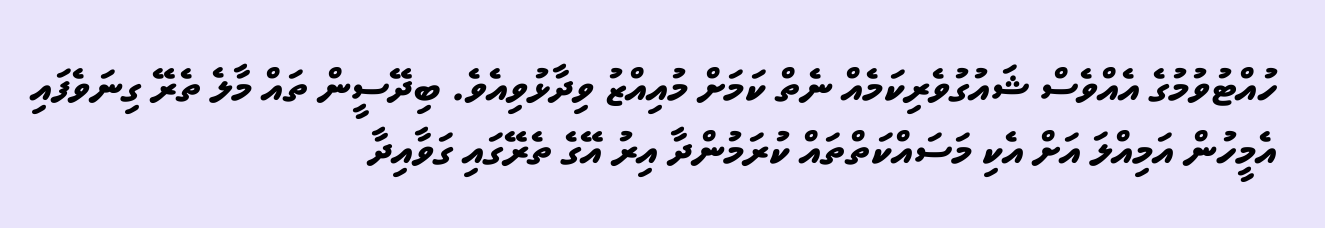ހުއްޓުވުމުގެ އެއްވެސް ޝައުގުވެރިކަމެއް ނެތް ކަމަށް މުއިއްޒު ވިދާޅުވިއެވެ. ބިދޭސީން ތައް މާލެ ތެރޭ ގިނަވެފައި އެމީހުން އަމިއްލަ އަށް އެކި މަސައްކަތްތައް ކުރަމުންދާ އިރު އޭގެ ތެރޭގައި ގަވާއިދާ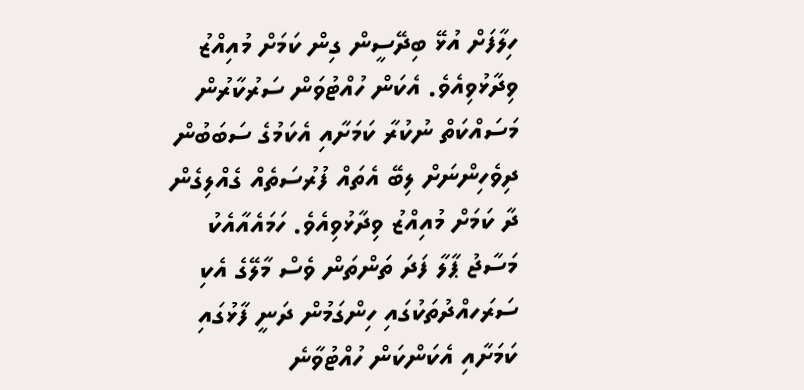ހިލާފަށް އުޅޭ ބިދޭސީން ގިން ކަމަށް މުއިއްޒު ވިދާޅުވިއެވެ. އެކަން ހުއްޓުވަން ސަރުކާރުން މަސައްކަތް ނުކުރާ ކަމަށާއި އެކަމުގެ ސަބަބުން ދިވެހިންނަށް ލިބޭ އެތައް ފުރުސަތެއް ގެއްލިގެން ދާ ކަމަށް މުއިއްޒު ވިދާޅުވިއެވެ. ހަމައެއާއެކު މަސާޖު ޕާލާ ފަދަ ތަންތަން ވެސް މާލޭގެ އެކި ސަރަހއްދުތަކުގައި ހިންގަމުން ދަނީ ފާޅުގައި ކަމަށާއި އެކަންކަން ހުއްޓުވާނެ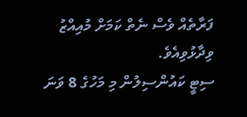ފަރާތެއް ވެސް ނެތް ކަމަށް މުއިއްޒު ވިދާޅުވިއެވެ.
ސިޓީ ކައުންސިލުން މި މަހުގެ 8 ވަނަ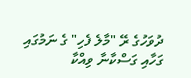ދުވަހުގެ ރޭ "މާލެ ފެހި" ގެ ނަމުގައި ގަހާއި ގަސްކާނާ ވިއްކާ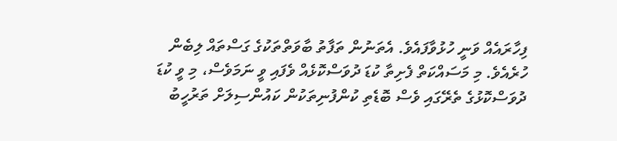ފިހާރައެއް ވަނީ ހުޅުވާފައެވެ. އެތަނުން ތަފާތު ބާވަތްތަކުގެ ގަސްތައް ލިބެން ހުރެއެވެ. މި މަސައްކަތް ފެށިތާ ކުޑަ ދުވަސްކޮޅެއް ވެފައި ވީ ނަމަވެސް، މި ވީ ކުޑަ ދުވަސްކޮޅުގެ ތެރޭގައި ވެސް ބޮޑެތި ކުންފުނިތަކުން ކައުންސިލަށް ތަރުހީބު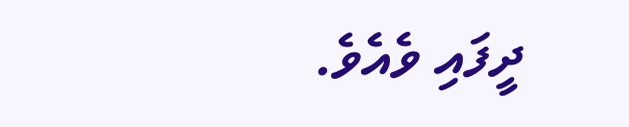ދީފައި ވެއެވެ.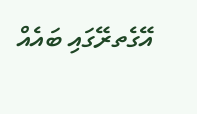އޭގެތރޭގައި ބައެއް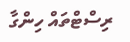ރިސްޓްތައް ހިންގާ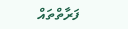ފަރާތްތައް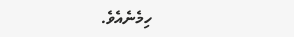ހިމެނެއެވެ.